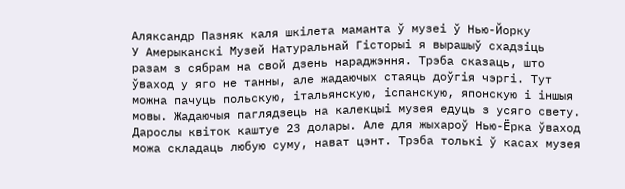Аляксандр Пазняк каля шкілета маманта ў музеі ў Нью-Йорку
У Амерыканскі Музей Натуральнай Гісторыі я вырашыў схадзіць разам з сябрам на свой дзень нараджэння. Трэба сказаць, што ўваход у яго не танны, але жадаючых стаяць доўгія чэргі. Тут можна пачуць польскую, італьянскую, іспанскую, японскую і іншыя мовы. Жадаючыя паглядзець на калекцыі музея едуць з усяго свету.
Дарослы квіток каштуе 23 долары. Але для жыхароў Нью-Ёрка ўваход можа складаць любую суму, нават цэнт. Трэба толькі ў касах музея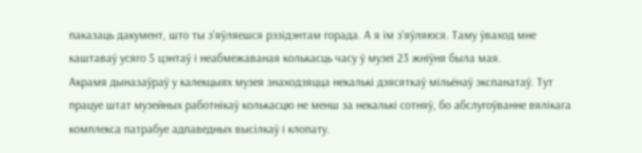паказаць дакумент, што ты з’яўляешся рэзідэнтам горада. А я ім з’яўляюся. Таму ўваход мне каштаваў усяго 5 цэнтаў і неабмежаваная колькасць часу ў музеі 23 жніўня была мая.
Акрамя дыназаўраў у калекцыях музея знаходзяцца некалькі дзясяткаў мільёнаў экспанатаў. Тут працуе штат музейных работнікаў колькасцю не менш за некалькі сотняў, бо абслугоўванне вялікага комплекса патрабуе адпаведных высілкаў і клопату.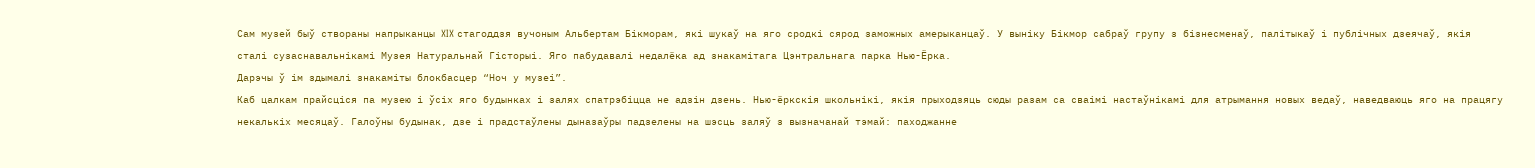Сам музей быў створаны напрыканцы XIX стагоддзя вучоным Альбертам Бікморам, які шукаў на яго сродкі сярод заможных амерыканцаў. У выніку Бікмор сабраў групу з бізнесменаў, палітыкаў і публічных дзеячаў, якія сталі сузаснавальнікамі Музея Натуральнай Гісторыі. Яго пабудавалі недалёка ад знакамітага Цэнтральнага парка Нью-Ёрка.
Дарэчы ў ім здымалі знакаміты блокбасцер “Ноч у музеі”.
Каб цалкам прайсціся па музею і ўсіх яго будынках і залях спатрэбіцца не адзін дзень. Нью-ёркскія школьнікі, якія прыходзяць сюды разам са сваімі настаўнікамі для атрымання новых ведаў, наведваюць яго на працягу некалькіх месяцаў. Галоўны будынак, дзе і прадстаўлены дыназаўры падзелены на шэсць заляў з вызначанай тэмай: паходжанне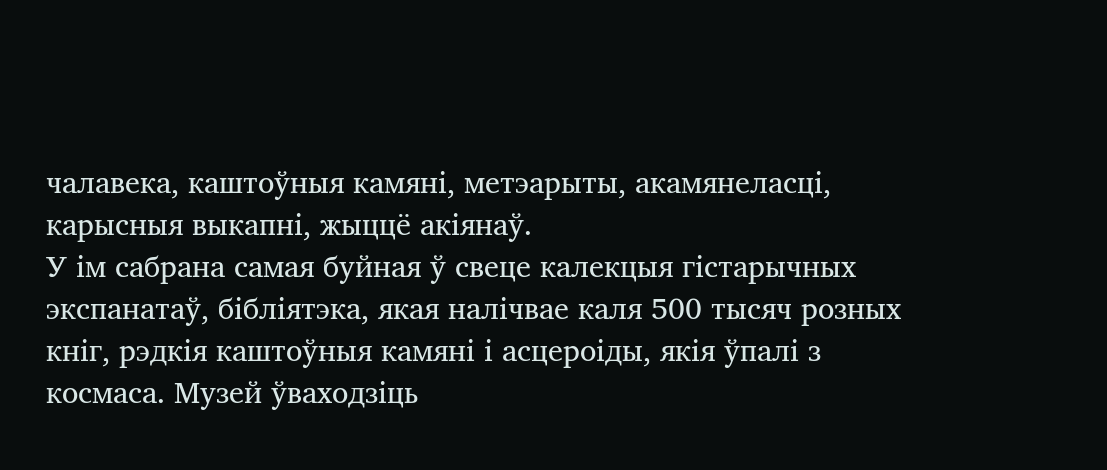чалавека, каштоўныя камяні, метэарыты, акамянеласці, карысныя выкапні, жыццё акіянаў.
У ім сабрана самая буйная ў свеце калекцыя гістарычных экспанатаў, бібліятэка, якая налічвае каля 500 тысяч розных кніг, рэдкія каштоўныя камяні і асцероіды, якія ўпалі з космаса. Музей ўваходзіць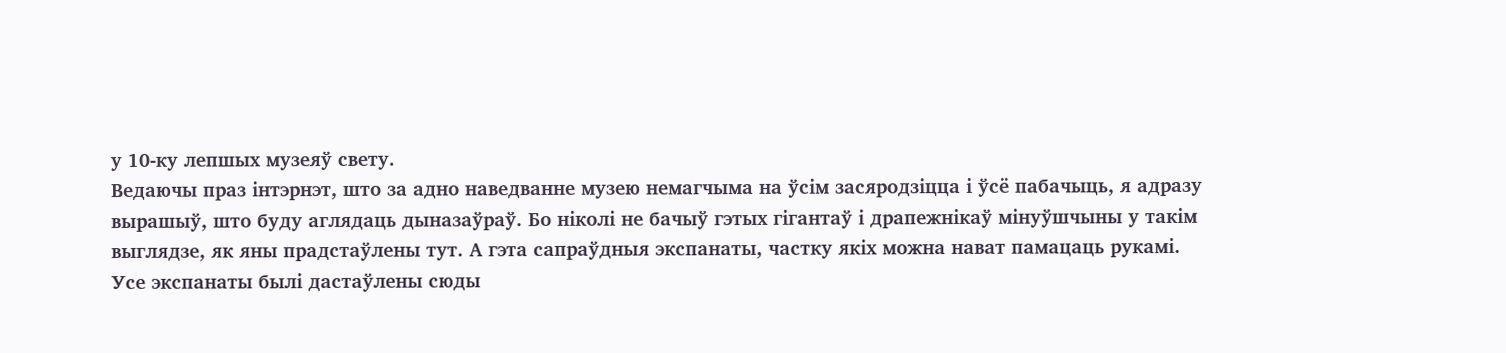у 10-ку лепшых музеяў свету.
Ведаючы праз інтэрнэт, што за адно наведванне музею немагчыма на ўсім засяродзіцца і ўсё пабачыць, я адразу вырашыў, што буду аглядаць дыназаўраў. Бо ніколі не бачыў гэтых гігантаў і драпежнікаў мінуўшчыны у такім выглядзе, як яны прадстаўлены тут. А гэта сапраўдныя экспанаты, частку якіх можна нават памацаць рукамі.
Усе экспанаты былі дастаўлены сюды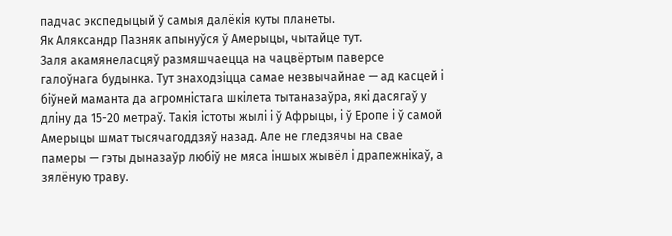падчас экспедыцый ў самыя далёкія куты планеты.
Як Аляксандр Пазняк апынуўся ў Амерыцы, чытайце тут.
Заля акамянеласцяў размяшчаецца на чацвёртым паверсе галоўнага будынка. Тут знаходзіцца самае незвычайнае — ад касцей і біўней маманта да агромністага шкілета тытаназаўра, які дасягаў у дліну да 15-20 метраў. Такія істоты жылі і ў Афрыцы, і ў Еропе і ў самой Амерыцы шмат тысячагоддзяў назад. Але не гледзячы на свае памеры — гэты дыназаўр любіў не мяса іншых жывёл і драпежнікаў, а зялёную траву.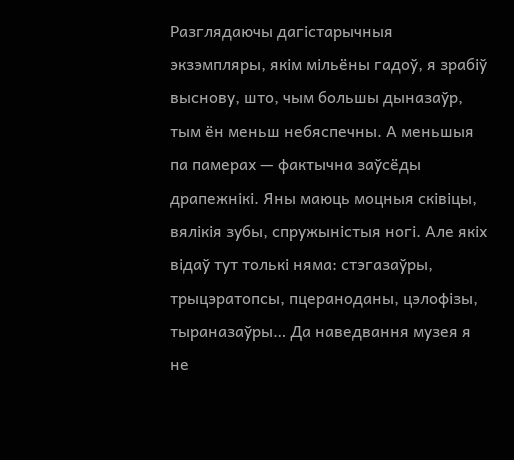Разглядаючы дагістарычныя экзэмпляры, якім мільёны гадоў, я зрабіў выснову, што, чым большы дыназаўр, тым ён меньш небяспечны. А меньшыя па памерах — фактычна заўсёды драпежнікі. Яны маюць моцныя сківіцы, вялікія зубы, спружыністыя ногі. Але якіх відаў тут толькі няма: стэгазаўры, трыцэратопсы, пцераноданы, цэлофізы, тыраназаўры… Да наведвання музея я не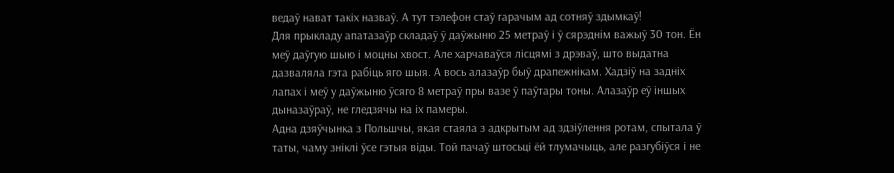ведаў нават такіх назваў. А тут тэлефон стаў гарачым ад сотняў здымкаў!
Для прыкладу апатазаўр складаў ў даўжыню 25 метраў і ў сярэднім важыў 30 тон. Ён меў даўгую шыю і моцны хвост. Але харчаваўся лісцямі з дрэваў, што выдатна дазваляла гэта рабіць яго шыя. А вось алазаўр быў драпежнікам. Хадзіў на задніх лапах і меў у даўжыню ўсяго 8 метраў пры вазе ў паўтары тоны. Алазаўр еў іншых дыназаўраў, не гледзячы на іх памеры.
Адна дзяўчынка з Польшчы, якая стаяла з адкрытым ад здзіўлення ротам, спытала ў таты, чаму зніклі ўсе гэтыя віды. Той пачаў штосьці ёй тлумачыць, але разгубіўся і не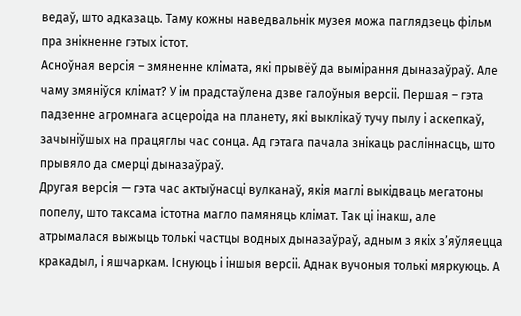ведаў, што адказаць. Таму кожны наведвальнік музея можа паглядзець фільм пра знікненне гэтых істот.
Асноўная версія – змяненне клімата, які прывёў да вымірання дыназаўраў. Але чаму змяніўся клімат? У ім прадстаўлена дзве галоўныя версіі. Першая – гэта падзенне агромнага асцероіда на планету, які выклікаў тучу пылу і аскепкаў, зачыніўшых на працяглы час сонца. Ад гэтага пачала знікаць расліннасць, што прывяло да смерці дыназаўраў.
Другая версія — гэта час актыўнасці вулканаў, якія маглі выкідваць мегатоны попелу, што таксама істотна магло памяняць клімат. Так ці інакш, але атрымалася выжыць толькі частцы водных дыназаўраў, адным з якіх з’яўляецца кракадыл, і яшчаркам. Існуюць і іншыя версіі. Аднак вучоныя толькі мяркуюць. А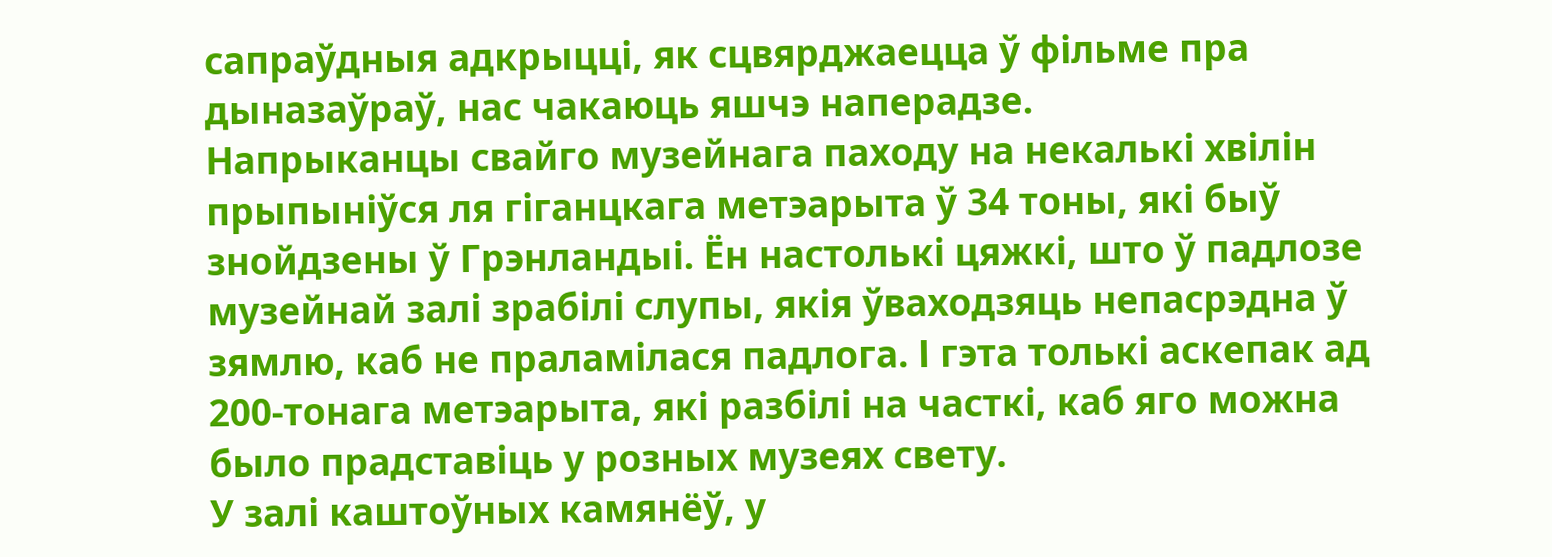сапраўдныя адкрыцці, як сцвярджаецца ў фільме пра дыназаўраў, нас чакаюць яшчэ наперадзе.
Напрыканцы свайго музейнага паходу на некалькі хвілін прыпыніўся ля гіганцкага метэарыта ў 34 тоны, які быў знойдзены ў Грэнландыі. Ён настолькі цяжкі, што ў падлозе музейнай залі зрабілі слупы, якія ўваходзяць непасрэдна ў зямлю, каб не праламілася падлога. І гэта толькі аскепак ад 200-тонага метэарыта, які разбілі на часткі, каб яго можна было прадставіць у розных музеях свету.
У залі каштоўных камянёў, у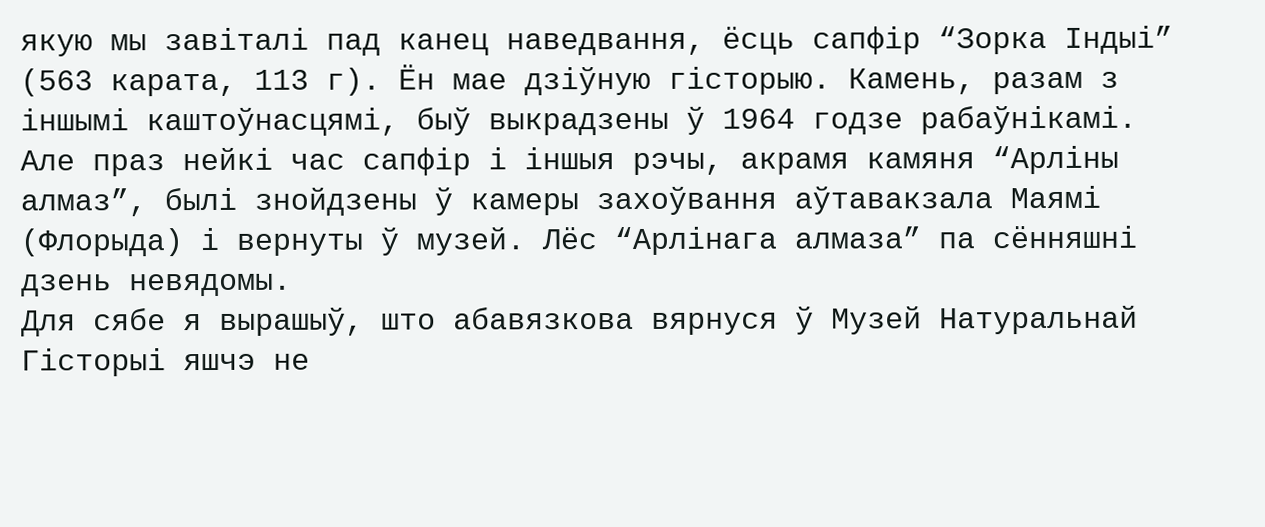якую мы завіталі пад канец наведвання, ёсць сапфір “Зорка Індыі” (563 карата, 113 г). Ён мае дзіўную гісторыю. Камень, разам з іншымі каштоўнасцямі, быў выкрадзены ў 1964 годзе рабаўнікамі.
Але праз нейкі час сапфір і іншыя рэчы, акрамя камяня “Арліны алмаз”, былі знойдзены ў камеры захоўвання аўтавакзала Маямі (Флорыда) і вернуты ў музей. Лёс “Арлінага алмаза” па сённяшні дзень невядомы.
Для сябе я вырашыў, што абавязкова вярнуся ў Музей Натуральнай Гісторыі яшчэ не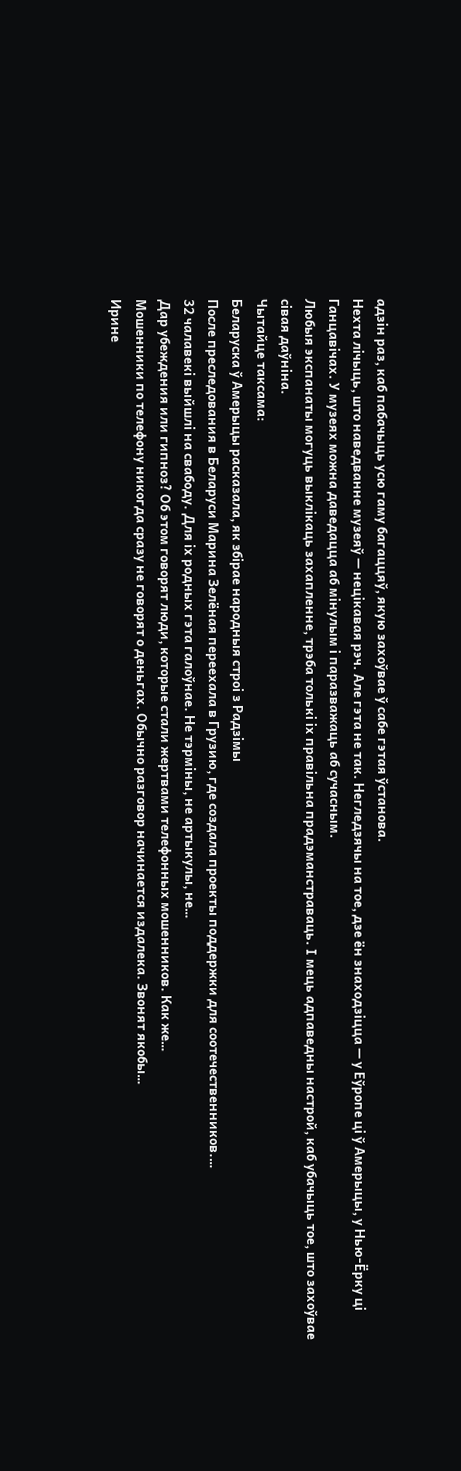адзін раз, каб пабачыць усю гаму багаццяў, якую захоўвае ў сабе гэтая ўстанова.
Нехта лічыць, што наведванне музеяў — нецікавая рэч. Але гэта не так. Негледзячы на тое, дзе ён знаходзіцца — у Еўропе ці ў Амерыцы, у Нью-Ёрку ці Ганцавічах. У музеях можна даведацца аб мінулым і паразважаць аб сучасным.
Любыя экспанаты могуць выклікаць захапленне, трэба толькі іх правільна прадэманстраваць. І мець адпаведны настрой, каб убачыць тое, што захоўвае сівая даўніна.
Чытайце таксама:
Беларуска ў Амерыцы расказала, як збірае народныя строі з Радзімы
После преследования в Беларуси Марина Зелёная переехала в Грузию, где создала проекты поддержки для соотечественников.…
32 чалавекі выйшлі на свабоду. Для іх родных гэта галоўнае. Не тэрміны, не артыкулы, не…
Дар убеждения или гипноз? Об этом говорят люди, которые стали жертвами телефонных мошенников. Как же…
Мошенники по телефону никогда сразу не говорят о деньгах. Обычно разговор начинается издалека. Звонят якобы…
Ирине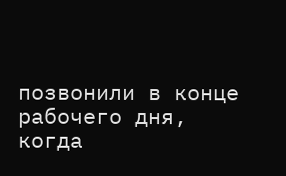позвонили в конце рабочего дня, когда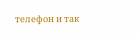телефон и так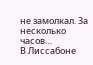не замолкал. За несколько часов…
В Лиссабоне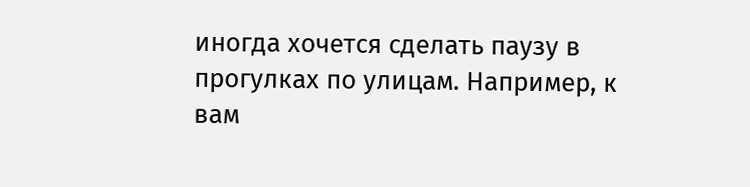иногда хочется сделать паузу в прогулках по улицам. Например, к вам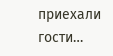приехали гости…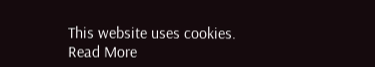This website uses cookies.
Read More